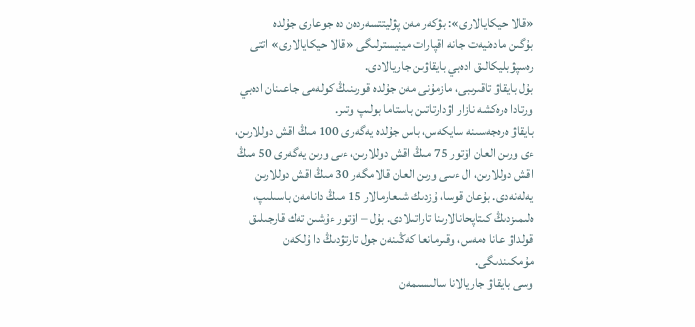«قالا حيكايالارى»: بۋكەر مەن پۋليتتسەردەن دە جوعارى جۇلدە
بۇگىن مادەنيەت جانە اقپارات مينيسترلىگى «قالا حيكايالارى» اتتى رەسپۋبليكالىق ادەبي بايقاۋىن جاريالادى.
بۇل بايقاۋ تاقىرىبى، مازمۇنى مەن جۇلدە قورىنىڭ كولەمى جاعىنان ادەبي ورتادا ەرەكشە نازار اۋدارتاتىن باستاما بولىپ وتىر.
بايقاۋ ەرەجەسىنە سايكەس، باس جۇلدە يەگەرى 100 مىڭ اقش دوللارىن، ءى ورىن العان اۆتور 75 مىڭ اقش دوللارىن، ءىى ورىن يەگەرى 50 مىڭ اقش دوللارىن، ال ءىىى ورىن العان قالامگەر 30 مىڭ اقش دوللارىن يەلەنەدى. بۇعان قوسا، ۇزدىك شىعارمالار 15 مىڭ دانامەن باسىلىپ، ەلىمىزدىڭ كىتاپحانالارىنا تاراتىلادى. بۇل – اۆتور ءۇشىن تەك قارجىلىق قولداۋ عانا ەمەس، وقىرمانعا كەڭىنەن جول تارتۋدىڭ دا ۇلكەن مۇمكىندىگى.
وسى بايقاۋ جاريالانا سالىسىمەن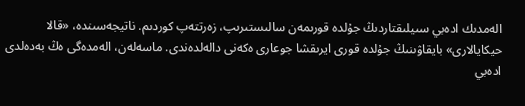الەمدىك ادەبي سىيلىقتاردىڭ جۇلدە قورىمەن سالىستىرىپ، زەرتتەپ كوردىم. ناتيجەسىندە، «قالا حيكايالارى» بايقاۋىنىڭ جۇلدە قورى ايرىقشا جوعارى ەكەنى دالەلدەندى. ماسەلەن، الەمدەگى ەڭ بەدەلدى ادەبي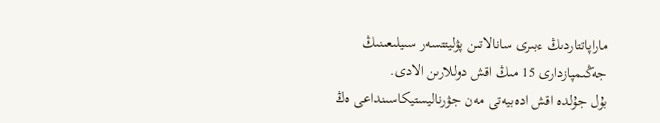ماراپاتتاردىڭ ءبىرى سانالاتىن پۋليتتسەر سىيلىعىنىڭ جەڭىمپازدارى 15 مىڭ اقش دوللارىن الادى.
بۇل جۇلدە اقش ادەبيەتى مەن جۋرناليستيكاسىنداعى ەڭ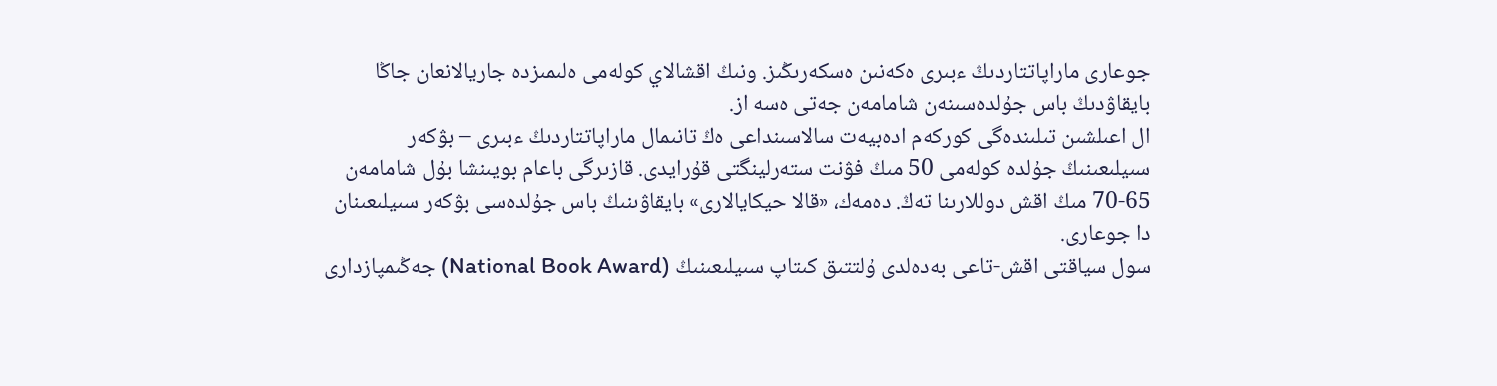جوعارى ماراپاتتاردىڭ ءبىرى ەكەنىن ەسكەرىڭىز. ونىڭ اقشالاي كولەمى ەلىمىزدە جاريالانعان جاڭا بايقاۋدىڭ باس جۇلدەسىنەن شامامەن جەتى ەسە از.
ال اعىلشىن تىلىندەگى كوركەم ادەبيەت سالاسىنداعى ەڭ تانىمال ماراپاتتاردىڭ ءبىرى – بۋكەر سىيلىعىنىڭ جۇلدە كولەمى 50 مىڭ فۋنت ستەرلينگتى قۇرايدى. قازىرگى باعام بويىنشا بۇل شامامەن 65-70 مىڭ اقش دوللارىنا تەڭ. دەمەك، «قالا حيكايالارى» بايقاۋىنىڭ باس جۇلدەسى بۋكەر سىيلىعىنان دا جوعارى.
سول سياقتى اقش-تاعى بەدەلدى ۇلتتىق كىتاپ سىيلىعىنىڭ (National Book Award) جەڭىمپازدارى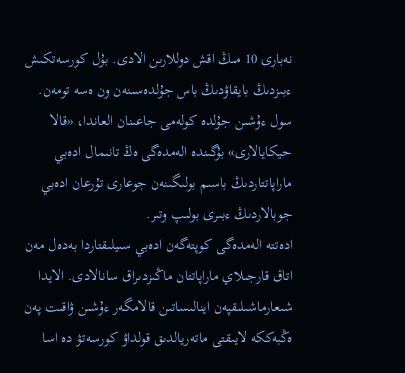نەبارى 10 مىڭ اقش دوللارىن الادى. بۇل كورسەتكىش ءبىزدىڭ بايقاۋدىڭ باس جۇلدەسىنەن ون ەسە تومەن.
سول ءۇشىن جۇلدە كولەمى جاعىنان العاندا، «قالا حيكايالارى» بۇگىندە الەمدەگى ەڭ تانىمال ادەبي ماراپاتتاردىڭ باسىم بولىگىنەن جوعارى تۇرعان ادەبي جوبالاردىڭ ءبىرى بولىپ وتىر.
ادەتتە الەمدەگى كوپتەگەن ادەبي سىيلىقتاردا بەدەل مەن اتاق قارجىلاي ماراپاتتان ماڭىزدىراق سانالادى. الايدا شىعارماشىلىقپەن اينالىساتىن قالامگەر ءۇشىن ۋاقىت پەن ەڭبەككە لايىقتى ماتەريالدىق قولداۋ كورسەتۋ دە اسا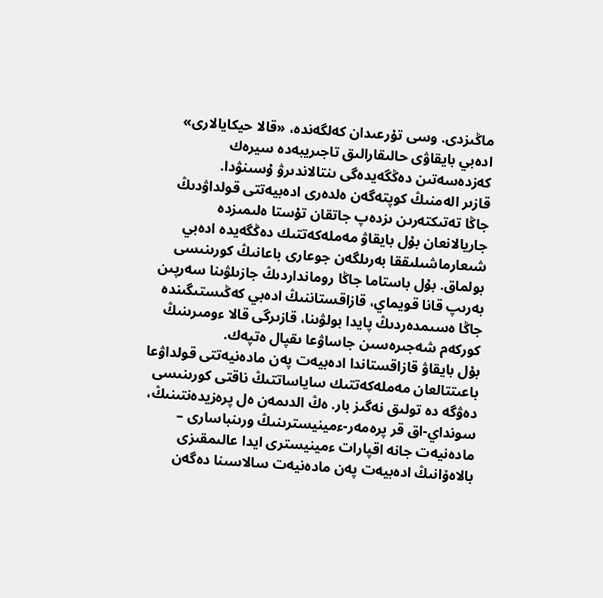ماڭىزدى. وسى تۇرعىدان كەلگەندە، «قالا حيكايالارى» ادەبي بايقاۋى حالىقارالىق تاجىريبەدە سيرەك كەزدەسەتىن دەڭگەيدەگى ىنتالاندىرۋ ۇسىنۋدا.
قازىر الەمنىڭ كوپتەگەن ەلدەرى ادەبيەتتى قولداۋدىڭ جاڭا تەتىكتەرىن ىزدەپ جاتقان تۇستا ەلىمىزدە جاريالانعان بۇل بايقاۋ مەملەكەتتىك دەڭگەيدە ادەبي شىعارماشىلىققا بەرىلگەن جوعارى باعانىڭ كورىنىسى بولماق. بۇل باستاما جاڭا رومانداردىڭ جازىلۋىنا سەرپىن بەرىپ قانا قويماي، قازاقستاننىڭ ادەبي كەڭىستىگىندە جاڭا ەسىمدەردىڭ پايدا بولۋىنا، قازىرگى قالا ءومىرىنىڭ كوركەم شەجىرەسىن جاساۋعا ىقپال ەتپەك.
بۇل بايقاۋ قازاقستاندا ادەبيەت پەن مادەنيەتتى قولداۋعا باعىتتالعان مەملەكەتتىك ساياساتتىڭ ناقتى كورىنىسى دەۋگە دە تولىق نەگىز بار. ەڭ الدىمەن ەل پرەزيدەنتىنىڭ، سونداي-اق قر پرەمەر-ءمينيسترىنىڭ ورىنباسارى – مادەنيەت جانە اقپارات ءمينيسترى ايدا عالىمقىزى بالاەۆانىڭ ادەبيەت پەن مادەنيەت سالاسىنا دەگەن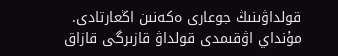قولداۋىنىڭ جوعارى ەكەنىن اڭعارتادى.
مۇنداي اۋقىمدى قولداۋ قازىرگى قازاق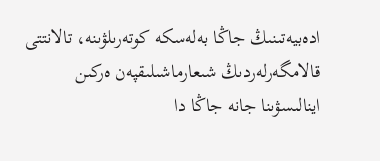ادەبيەتىنىڭ جاڭا بەلەسكە كوتەرىلۋىنە، تالانتتى قالامگەرلەردىڭ شىعارماشىلىقپەن ەركىن اينالىسۋىنا جانە جاڭا دا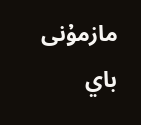مازمۇنى باي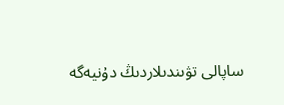ساپالى تۋىندىلاردىڭ دۇنيەگە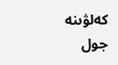كەلۋىنە جول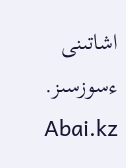اشاتىنى ءسوزسىز.
Abai.kz